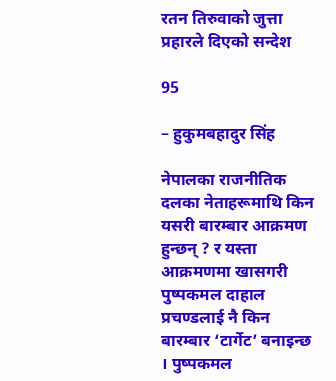रतन तिरुवाको जुत्ता प्रहारले दिएको सन्देश

95

– हुकुमबहादुर सिंह

नेपालका राजनीतिक दलका नेताहरूमाथि किन यसरी बारम्बार आक्रमण हुन्छन् ? र यस्ता आक्रमणमा खासगरी पुष्पकमल दाहाल प्रचण्डलाई नै किन बारम्बार ‘टार्गेट’ बनाइन्छ । पुष्पकमल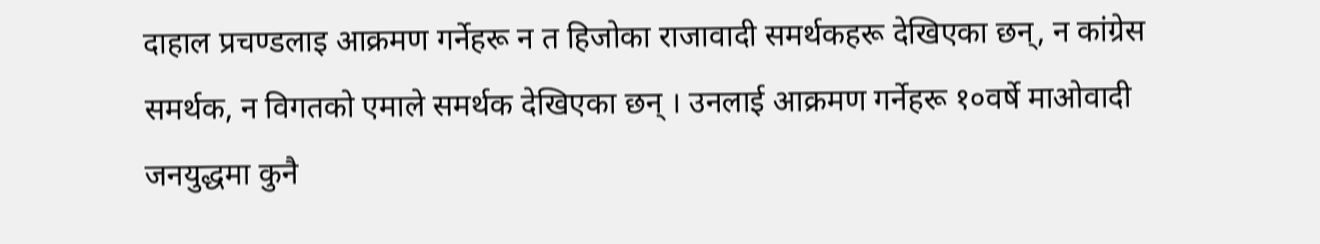दाहाल प्रचण्डलाइ आक्रमण गर्नेहरू न त हिजोका राजावादी समर्थकहरू देखिएका छन्, न कांग्रेस समर्थक, न विगतको एमाले समर्थक देखिएका छन् । उनलाई आक्रमण गर्नेहरू १०वर्षे माओवादी जनयुद्धमा कुनै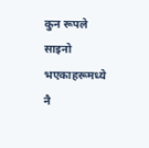कुन रूपले साइनो भएकाहरूमध्ये नै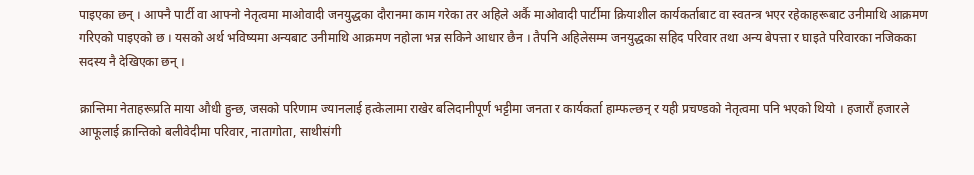पाइएका छन् । आफ्नै पार्टी वा आफ्नो नेतृत्वमा माओवादी जनयुद्धका दौरानमा काम गरेका तर अहिले अर्कै माओवादी पार्टीमा क्रियाशील कार्यकर्ताबाट वा स्वतन्त्र भएर रहेकाहरूबाट उनीमाथि आक्रमण गरिएको पाइएको छ । यसको अर्थ भविष्यमा अन्यबाट उनीमाथि आक्रमण नहोला भन्न सकिने आधार छैन । तैपनि अहिलेसम्म जनयुद्धका सहिद परिवार तथा अन्य बेपत्ता र घाइते परिवारका नजिकका सदस्य नै देखिएका छन् ।

क्रान्तिमा नेताहरूप्रति माया औधी हुन्छ, जसको परिणाम ज्यानलाई हत्केलामा राखेर बलिदानीपूर्ण भट्टीमा जनता र कार्यकर्ता हाम्फल्छन् र यही प्रचण्डको नेतृत्वमा पनि भएको थियो । हजारौं हजारले आफूलाई क्रान्तिको बलीवेदीमा परिवार, नातागोता, साथीसंगी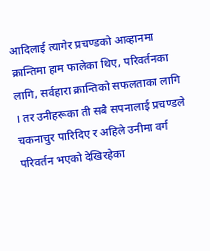आदिलाई त्यागेर प्रचण्डको आव्हानमा क्रान्तिमा हाम फालेका थिए, परिवर्तनका लागि, सर्वहारा क्रान्तिको सफलताका लागि । तर उनीहरूका ती सबै सपनालाई प्रचण्डले चकनाचुर पारिदिए र अहिले उनीमा वर्ग परिवर्तन भएको देखिरहेका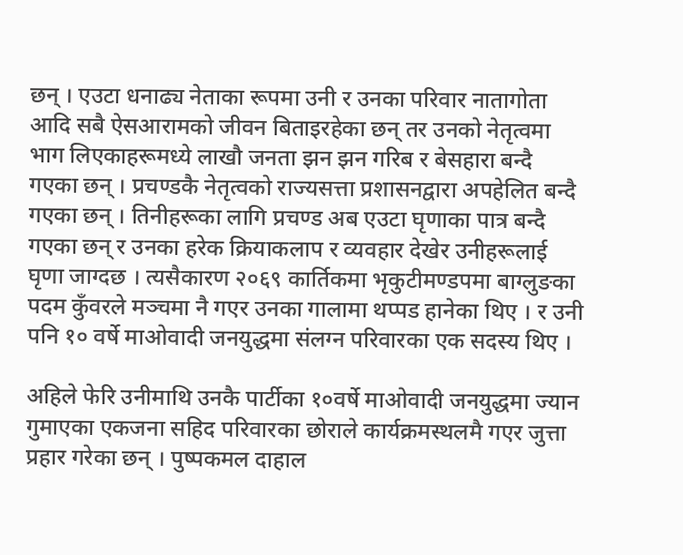छन् । एउटा धनाढ्य नेताका रूपमा उनी र उनका परिवार नातागोता आदि सबै ऐसआरामको जीवन बिताइरहेका छन् तर उनको नेतृत्वमा भाग लिएकाहरूमध्ये लाखौ जनता झन झन गरिब र बेसहारा बन्दै गएका छन् । प्रचण्डकै नेतृत्वको राज्यसत्ता प्रशासनद्वारा अपहेलित बन्दै गएका छन् । तिनीहरूका लागि प्रचण्ड अब एउटा घृणाका पात्र बन्दै गएका छन् र उनका हरेक क्रियाकलाप र व्यवहार देखेर उनीहरूलाई घृणा जाग्दछ । त्यसैकारण २०६९ कार्तिकमा भृकुटीमण्डपमा बाग्लुङका पदम कुँवरले मञ्चमा नै गएर उनका गालामा थप्पड हानेका थिए । र उनी पनि १० वर्षे माओवादी जनयुद्धमा संलग्न परिवारका एक सदस्य थिए ।

अहिले फेरि उनीमाथि उनकै पार्टीका १०वर्षे माओवादी जनयुद्धमा ज्यान गुमाएका एकजना सहिद परिवारका छोराले कार्यक्रमस्थलमै गएर जुत्ता प्रहार गरेका छन् । पुष्पकमल दाहाल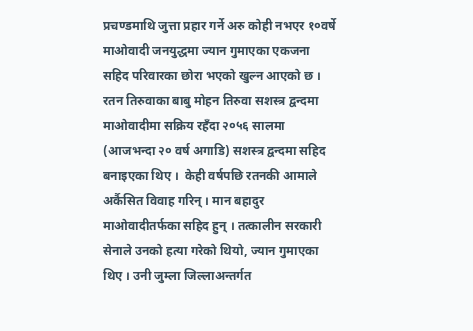प्रचण्डमाथि जुत्ता प्रहार गर्ने अरु कोही नभएर १०वर्षे माओवादी जनयुद्धमा ज्यान गुमाएका एकजना सहिद परिवारका छोरा भएको खुल्न आएको छ । रतन तिरुवाका बाबु मोहन तिरुवा सशस्त्र द्वन्दमा माओवादीमा सक्रिय रहँदा २०५६ सालमा (आजभन्दा २० वर्ष अगाडि) सशस्त्र द्वन्दमा सहिद बनाइएका थिए ।  केही वर्षपछि रतनकी आमाले अर्कैसित विवाह गरिन् । मान बहादुर माओवादीतर्फका सहिद हुन् । तत्कालीन सरकारी सेनाले उनको हत्या गरेको थियो, ज्यान गुमाएका थिए । उनी जुम्ला जिल्लाअन्तर्गत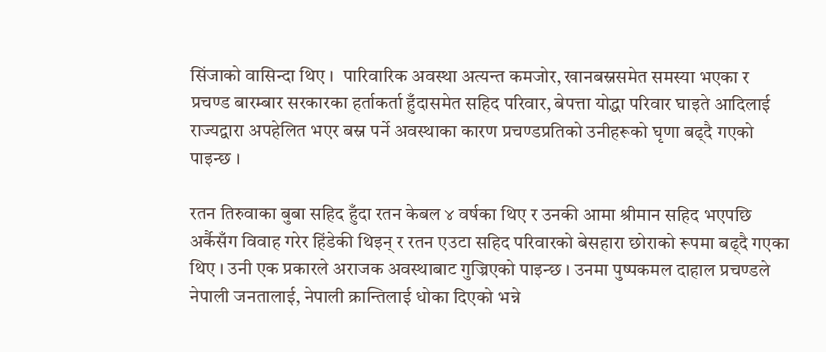सिंजाको वासिन्दा थिए ।  पारिवारिक अवस्था अत्यन्त कमजोर, खानबस्नसमेत समस्या भएका र प्रचण्ड बारम्बार सरकारका हर्ताकर्ता हुँदासमेत सहिद परिवार, बेपत्ता योद्धा परिवार घाइते आदिलाई राज्यद्वारा अपहेलित भएर बस्न पर्ने अवस्थाका कारण प्रचण्डप्रतिको उनीहरूको घृणा बढ्दै गएको पाइन्छ ।

रतन तिरुवाका बुबा सहिद हुँदा रतन केबल ४ वर्षका थिए र उनकी आमा श्रीमान सहिद भएपछि अर्कैसँग विवाह गरेर हिंडेकी थिइन् र रतन एउटा सहिद परिवारको बेसहारा छोराको रूपमा बढ्दै गएका थिए । उनी एक प्रकारले अराजक अवस्थाबाट गुज्रिएको पाइन्छ । उनमा पुष्पकमल दाहाल प्रचण्डले नेपाली जनतालाई, नेपाली क्रान्तिलाई धोका दिएको भन्ने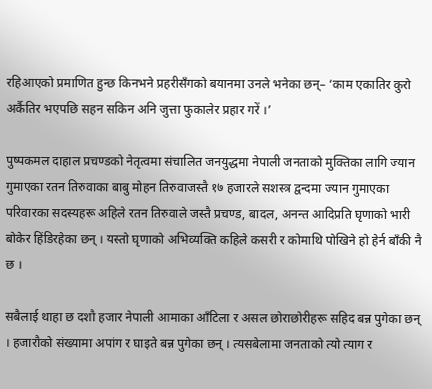रहिआएको प्रमाणित हुन्छ किनभने प्रहरीसँगको बयानमा उनले भनेका छन्– ‘काम एकातिर कुरो अर्कैतिर भएपछि सहन सकिन अनि जुत्ता फुकालेर प्रहार गरें ।’

पुष्पकमल दाहाल प्रचण्डको नेतृत्वमा संचालित जनयुद्धमा नेपाली जनताको मुक्तिका लागि ज्यान गुमाएका रतन तिरुवाका बाबु मोहन तिरुवाजस्तै १७ हजारले सशस्त्र द्वन्दमा ज्यान गुमाएका परिवारका सदस्यहरू अहिले रतन तिरुवाले जस्तै प्रचण्ड, बादल, अनन्त आदिप्रति घृणाको भारी बोकेर हिंडिरहेका छन् । यस्तो घृणाको अभिव्यक्ति कहिले कसरी र कोमाथि पोखिने हो हेर्न बाँकी नै छ ।

सबैलाई थाहा छ दशौ हजार नेपाली आमाका आँटिला र असल छोराछोरीहरू सहिद बन्न पुगेका छन् । हजारौको संख्यामा अपांग र घाइते बन्न पुगेका छन् । त्यसबेलामा जनताको त्यो त्याग र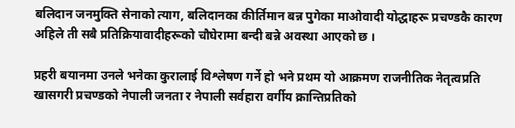बलिदान जनमुक्ति सेनाको त्याग, बलिदानका कीर्तिमान बन्न पुगेका माओवादी योद्धाहरू प्रचण्डकै कारण अहिले ती सबै प्रतिक्रियावादीहरूको चौघेरामा बन्दी बन्ने अवस्था आएको छ ।

प्रहरी बयानमा उनले भनेका कुरालाई विश्लेषण गर्ने हो भने प्रथम यो आक्रमण राजनीतिक नेतृत्वप्रति खासगरी प्रचण्डको नेपाली जनता र नेपाली सर्वहारा वर्गीय क्रान्तिप्रतिको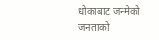धोकाबाट जन्मेको जनताको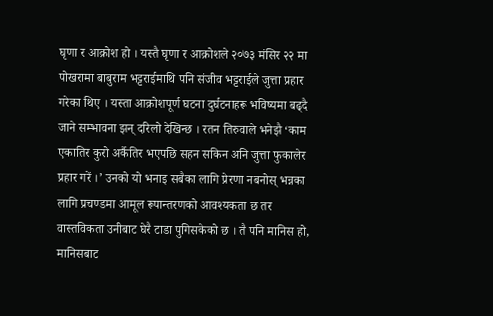घृणा र आक्रोश हो । यस्तै घृणा र आक्रोशले २०७३ मंसिर २२ मा पोखरामा बाबुराम भट्टराईमाथि पनि संजीव भट्टराईले जुत्ता प्रहार गरेका थिए । यस्ता आक्रोशपूर्ण घटना दुर्घटनाहरू भविष्यमा बढ्दै जाने सम्भावना झन् दरिलो देखिन्छ । रतन तिरुवाले भनेझै ‘काम एकातिर कुरो अर्कैतिर भएपछि सहन सकिन अनि जुत्ता फुकालेर प्रहार गरें ।’ उनको यो भनाइ सबैका लागि प्रेरणा नबनोस् भन्नका लागि प्रचण्डमा आमूल रूपान्तरणको आवश्यकता छ तर वास्तविकता उनीबाट घेरै टाडा पुगिसकेको छ । तै पनि मानिस हो, मानिसबाट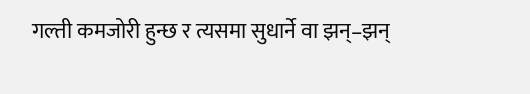गल्ती कमजोरी हुन्छ र त्यसमा सुधार्ने वा झन्–झन्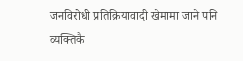जनविरोधी प्रतिक्रियावादी खेमामा जाने पनि व्यक्तिकै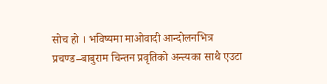सोच हो । भविष्यमा माओवादी आन्दोलनभित्र प्रचण्ड–बाबुराम चिन्तन प्रवृतिको अन्त्यका साथै एउटा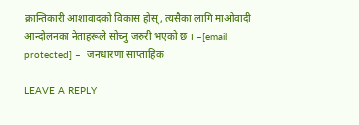क्रान्तिकारी आशावादको विकास होस्, त्यसैका लागि माओवादी आन्दोलनका नेताहरूले सोच्नु जरुरी भएको छ । –[email protected] –  जनधारणा साप्ताहिक

LEAVE A REPLY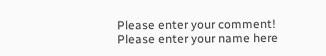Please enter your comment!
Please enter your name here